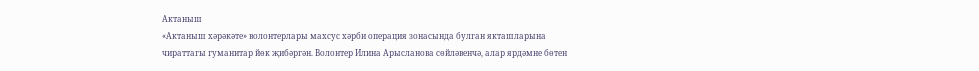Актаныш
«Актаныш хәрәкәте» волонтерлары махсус хәрби операция зонасында булган якташларына чираттагы гуманитар йөк җибәргән. Волонтер Илина Арысланова сөйләвенчә, алар ярдәмне бөтен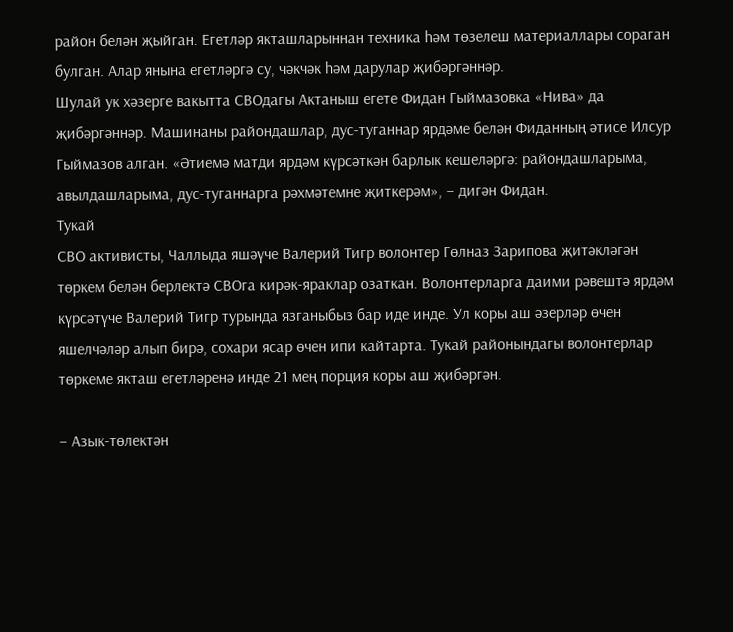район белән җыйган. Егетләр якташларыннан техника һәм төзелеш материаллары сораган булган. Алар янына егетләргә су, чәкчәк һәм дарулар җибәргәннәр.
Шулай ук хәзерге вакытта СВОдагы Актаныш егете Фидан Гыймазовка «Нива» да җибәргәннәр. Машинаны райондашлар, дус-туганнар ярдәме белән Фиданның әтисе Илсур Гыймазов алган. «Әтиемә матди ярдәм күрсәткән барлык кешеләргә: райондашларыма, авылдашларыма, дус-туганнарга рәхмәтемне җиткерәм», – дигән Фидан.
Тукай
СВО активисты, Чаллыда яшәүче Валерий Тигр волонтер Гөлназ Зарипова җитәкләгән төркем белән берлектә СВОга кирәк-яраклар озаткан. Волонтерларга даими рәвештә ярдәм күрсәтүче Валерий Тигр турында язганыбыз бар иде инде. Ул коры аш әзерләр өчен яшелчәләр алып бирә, сохари ясар өчен ипи кайтарта. Тукай районындагы волонтерлар төркеме якташ егетләренә инде 21 мең порция коры аш җибәргән.

– Азык-төлектән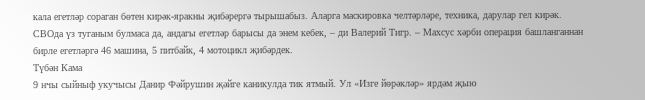кала егетләр сораган бөтен кирәк-яракны җибәрергә тырышабыз. Аларга маскировка челтәрләре, техника, дарулар гел кирәк. СВОда үз туганым булмаса да, андагы егетләр барысы да энем кебек, – ди Валерий Тигр. – Махсус хәрби операция башланганнан бирле егетләргә 46 машина, 5 питбайк, 4 мотоцикл җибәрдек.
Түбән Кама
9 нчы сыйныф укучысы Данир Фәйрушин җәйге каникулда тик ятмый. Ул «Изге йөрәкләр» ярдәм җыю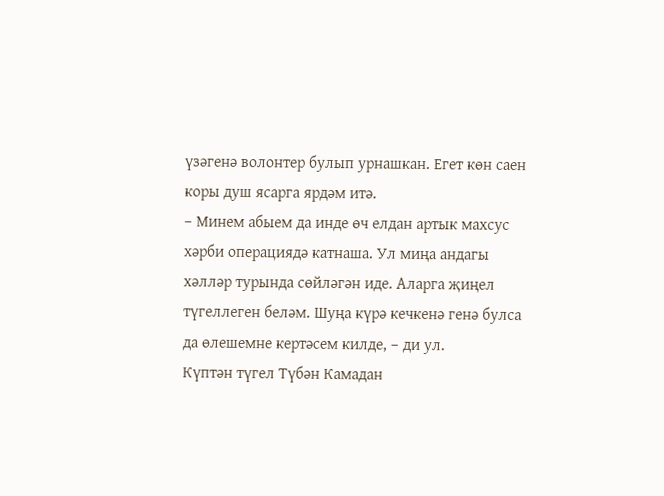үзәгенә волонтер булып урнашкан. Егет көн саен коры душ ясарга ярдәм итә.
– Минем абыем да инде өч елдан артык махсус хәрби операциядә катнаша. Ул миңа андагы хәлләр турында сөйләгән иде. Аларга җиңел түгеллеген беләм. Шуңа күрә кечкенә генә булса да өлешемне кертәсем килде, – ди ул.
Күптән түгел Түбән Камадан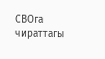СВОга чираттагы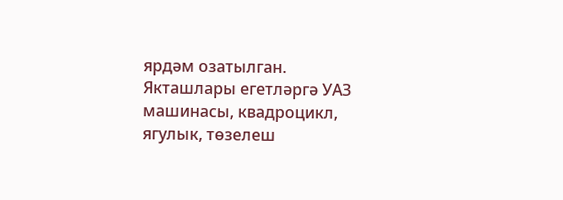ярдәм озатылган. Якташлары егетләргә УАЗ машинасы, квадроцикл, ягулык, төзелеш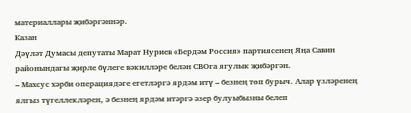материаллары җибәргәннәр.
Казан
Дәүләт Думасы депутаты Марат Нуриев «Бердәм Россия» партиясенең Яңа Савин районындагы җирле бүлеге вәкилләре белән СВОга ягулык җибәргән.
– Махсус хәрби операциядәге егетләргә ярдәм итү – безнең төп бурыч. Алар үзләренең ялгыз түгеллекләрен, ә безнең ярдәм итәргә әзер булуыбызны белеп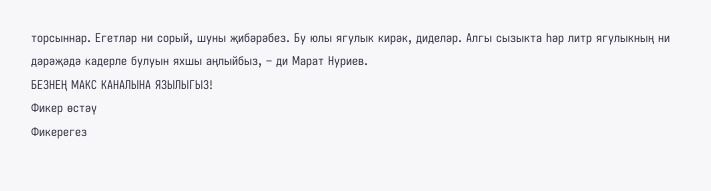торсыннар. Егетләр ни сорый, шуны җибәрәбез. Бу юлы ягулык кирәк, диделәр. Алгы сызыкта һәр литр ягулыкның ни дәрәҗәдә кадерле булуын яхшы аңлыйбыз, – ди Марат Нуриев.
БЕЗНЕҢ МАКС КАНАЛЫНА ЯЗЫЛЫГЫЗ!
Фикер өстәү
Фикерегез